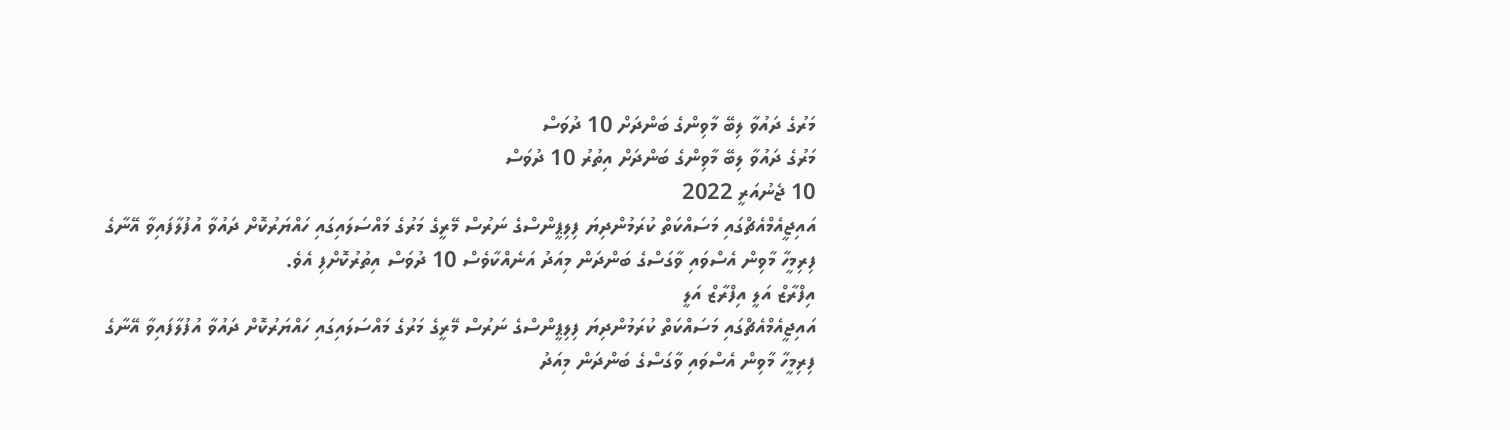މަރުގެ ދައުވާ ލިބޭ މާވިންގެ ބަންދަށް 10 ދުވަސް
މަރުގެ ދައުވާ ލިބޭ މާވިންގެ ބަންދަށް އިތުރު 10 ދުވަސް
10 ޖެނުއަރީ 2022
އައިޖީއެމްއެޗްގައި މަސައްކަތް ކުރަމުންދިޔަ ފިލިޕީންސްގެ ނަރުސް މޭރީގެ މަރުގެ މައްސަލައިގައި ހައްޔަރުކޮށް ދައުވާ އުފުލާފައިވާ އޭނާގެ ފިރިމީހާ މާވިން އެސްވައި ވާގަސްގެ ބަންދަން މިއަދު އަނެއްކާވެސް 10 ދުވަސް އިތުރުކޮށްފި އެވެ.
އިފްރާޒް އަލީ އިފްރާޒް އަލީ
އައިޖީއެމްއެޗްގައި މަސައްކަތް ކުރަމުންދިޔަ ފިލިޕީންސްގެ ނަރުސް މޭރީގެ މަރުގެ މައްސަލައިގައި ހައްޔަރުކޮށް ދައުވާ އުފުލާފައިވާ އޭނާގެ ފިރިމީހާ މާވިން އެސްވައި ވާގަސްގެ ބަންދަން މިއަދު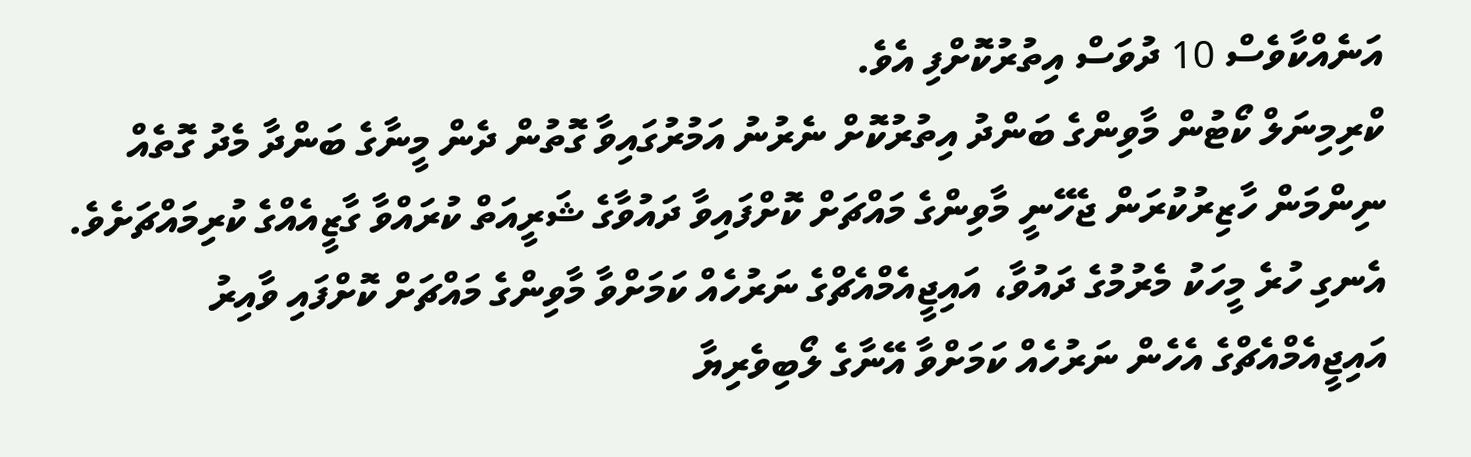އަނެއްކާވެސް 10 ދުވަސް އިތުރުކޮށްފި އެވެ.
ކްރިމިނަލް ކޯޓުން މާވިންގެ ބަންދު އިތުރުކޮށް ނެރުނު އަމުރުގައިވާ ގޮތުން ދެން މީނާގެ ބަންދާ މެދު ގޮތެއް ނިންމަން ހާޒިރުކުރަން ޖެހޭނީ މާވިންގެ މައްޗަށް ކޮށްފައިވާ ދައުވާގެ ޝަރީއަތް ކުރައްވާ ގާޒީއެއްގެ ކުރިމައްޗަށެވެ.
އެނގި ހުރެ މީހަކު މެރުމުގެ ދައުވާ، އައިޖީއެމްއެޗްގެ ނަރުހެއް ކަމަށްވާ މާވިންގެ މައްޗަށް ކޮށްފައި ވާއިރު އައިޖީއެމްއެޗްގެ އެހެން ނަރުހެއް ކަމަށްވާ އޭނާގެ ލޯބިވެރިޔާ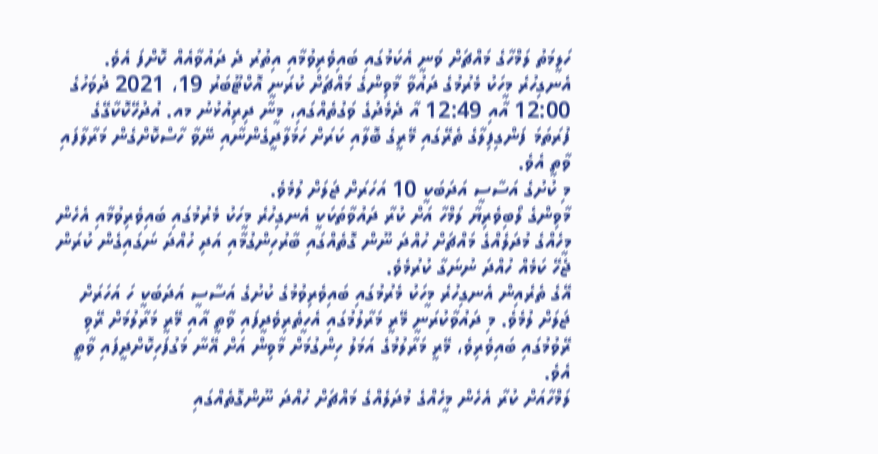ހަލީމަތު ލަމްހާގެ މައްޗަށް ވަނީ އެކަމުގައި ބައިވެރިވުމާއި އިތުރު ދެ ދައުވާއެއް ކޮށްފަ އެވެ.
އެނގިހުރެ މީހަކު މެރުމުގެ ދައުވާ މާވިންގެ މައްޗަށް ކުރަނީ އޮކްޓޫބަރު 19، 2021 ދުވަހުގެ 12:00 އާއި 12:49 އާ ދެމެދުގެ ވަގުތެއްގައި، މީނާ ދިރިއުޅުނު މއ. އުދުހޭކޮކާގޭގެ ފުރަތަމަ ފަންގިފިލާގެ ތެރޭގައި މޭރީގެ ބޮލާއި ކަރަށް ހަމަލާދީގެންނާއި ނޭވާ ހާސްކޮށްގެން މަރާލާފައި ވާތީ އެވެ.
މި ކުށުގެ އަސާސީ އަދަބަކީ 10 އަހަރަށް ޖަލަށް ލުމެވެ.
މާވިންގެ ލޯބިވެރިޔާ ލަމްހާ އަށް ކުރާ ދައުވާތަކަކީ އެނގިހުރެ މީހަކު މެރުމުގައި ބައިވެރިވުމާއި އެހެން މީހެއްގެ މުދަލެއްގެ މައްޗަށް ހުއްދަ ނޫން ގޮތެއްގައި ބާރުހިންގުމާއި އަދި ހުއްދަ ނަގައިގެން ކުރަން ޖެހޭ ކަމެއް ހުއްދަ ނުނަގާ ކުރުމެވެ.
އޭގެ ތެރެއިން އެނގިހުރެ މީހަކު މެރުމުގައި ބައިވެރިވުމުގެ ކުށުގެ އަސާސީ އަދަބަކީ ހަ އަހަރަށް ޖަލަށް ލުމެވެ. މި ދައުވާކުރަނީ މޭރީ މަރާލުމުގައި އެހީތެރިވެދީފައި ވާތީ އާއި މޭރީ މަރާލުމަށް ރޭވި ރޭވުމުގައި ބައިވެރިވެ، މޭރީ މަރާލުމުގެ އަމަލު ހިންގުމަށް މާވިން އަށް އޭނާ މަގުފަހިކޮށްދީފައި ވާތީ އެވެ.
ލަމްހާއަށް ކުރާ އެހެން މީހެއްގެ މުދަލެއްގެ މައްޗަށް ހުއްދަ ނޫންގޮތެއްގައި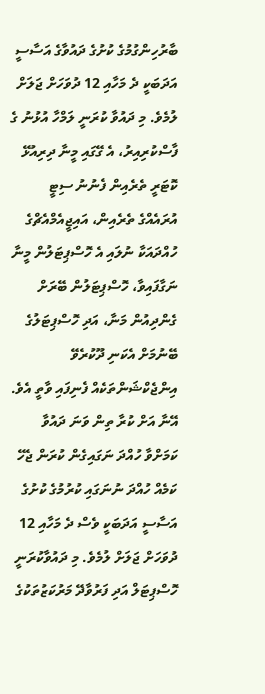ބާރުހިންގުމުގެ ކުށުގެ ދައުވާގެ އަސާސީ އަދަބަކީ ދެ މަހާއި 12 ދުވަހަށް ޖަލަށް ލުމެވެ. މި ދައުވާ ކުރަނީ ލަމްހާ އުޅުނު ގެ ފާސްކުރިއިރު، އެ ގޭގައި މީނާ ދިރިއުޅޭ ކޮޓަރީ ތެރެއިން ފެނުނު ސިޓީ އުރައެއްގެ ތެރެއިން، އައިޖީއެމްއެޗްގެ ހުއްދައަކާ ނުލައި އެ ހޮސްޕިޓަލުން މީނާ ނަގާފައިވާ، ހޮސްޕިޓަލުން ބޭރަށް ގެންދިއުން މަނާ، އަދި ހޮސްޕިޓަލުގެ ބޭނުމަށް އެކަނި ދޫކުރެވޭ އިންޖެކްޝަންތަކެއް ފެނިފައި ވާތީ އެވެ.
އޭނާ އަށް ކުރާ ތިން ވަނަ ދައުވާ ކަމަށްވާ ހުއްދަ ނަގައިގެން ކުރަން ޖެހޭ ކަމެއް ހުއްދަ ނުނަގައި ކުރުމުގެ ކުށުގެ އަސާސީ އަދަބަކީ ވެސް ދެ މަހާއި 12 ދުވަހަށް ޖަލަށް ލުމެވެ. މި ދައުވާކުރަނީ ހޮސްޕިޓަލް އަދި ފަރުވާދޭ މަރުކަޒުތަކުގެ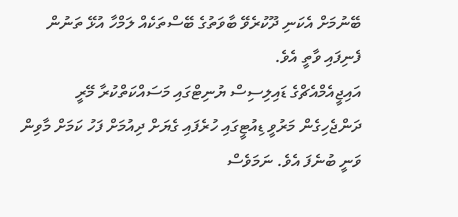ބޭނުމަށް އެކަނި ދޫކުރެވޭ ބާވަތުގެ ބޭސްތަކެއް ލަމްހާ އުޅޭ ތަނުން ފެނިފައި ވާތީ އެވެ.
އައިޖީއެމްއެޗްގެ ޑައިލިސިސް ޔުނިޓްގައި މަސައްކަތްކުރާ މޭރީ ދަންޖެހިގެން މަރުވީ ޑިއުޓީގައި ހުރެފައި ގެޔަށް ދިއުމަށް ފަހު ކަމަށް މާވިން ވަނީ ބުނެފަ އެވެ. ނަމަވެސް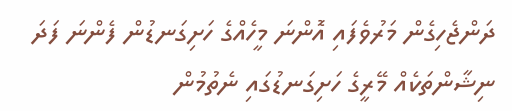ދަންޖެހިގެން މަރުވެފައި އޮންނަ މީހެއްގެ ހަށިގަނޑުން ފެންނަ ފަދަ ނިޝާންތަކެއް މޭރީގެ ހަށިގަނޑުގައި ނެތުމުން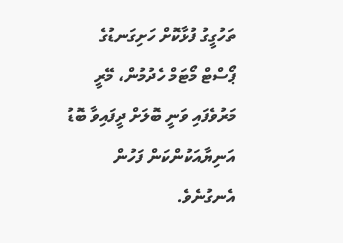ތަހުގީގު ފުޅާކޮށް ހަށިގަނޑުގެ ޕޯސްޓް މޯޓަމް ހެދުމުން، މޭރީ މަރުވެފައި ވަނީ ބޮލަށް ދީފައިވާ ބޮޑު އަނިޔާއަކުންކަން ފަހުން އެނގުނެވެ.